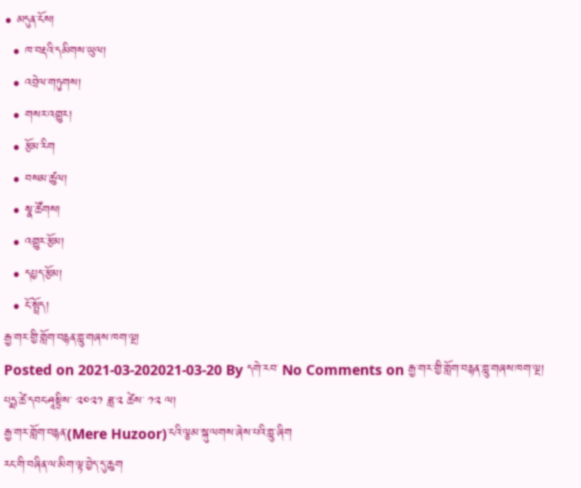• མདུན་ངོས།
  • ཁ་བརྡའི་དམིགས་ཡུལ།
  • འབྲེལ་གཏུགས།
  • གསར་འགྱུར།
  • རྩོམ་རིག
  • བསམ་ཚུལ།
  • སྣ་ཚོགས།
  • འགྱུར་རྩོམ།
  • དཔྱད་རྩོམ།
  • ངོ་སྤྲོད།
རྒྱ་གར་གྱི་གློག་བརྙན་གླུ་གཞས་ཁག་ལྔ།
Posted on 2021-03-202021-03-20 By དགེ་རབ་ No Comments on རྒྱ་གར་གྱི་གློག་བརྙན་གླུ་གཞས་ཁག་ལྔ།
པདྨ་ཚེ་དབང་ཤཱསྟྲིས་ ༢༠༢༡ ཟླ་༢ ཚེས་ ༡༢ ལ།
རྒྱ་གར་གློག་བརྙན་(Mere Huzoor)་ངའི་ལྕམ་སྐུ་ལགས་ཞེས་པའི་གླུ་ཞིག
རང་གི་བཞིན་ལ་མིག་ལྟ་བྱེད་དུ་ཆུག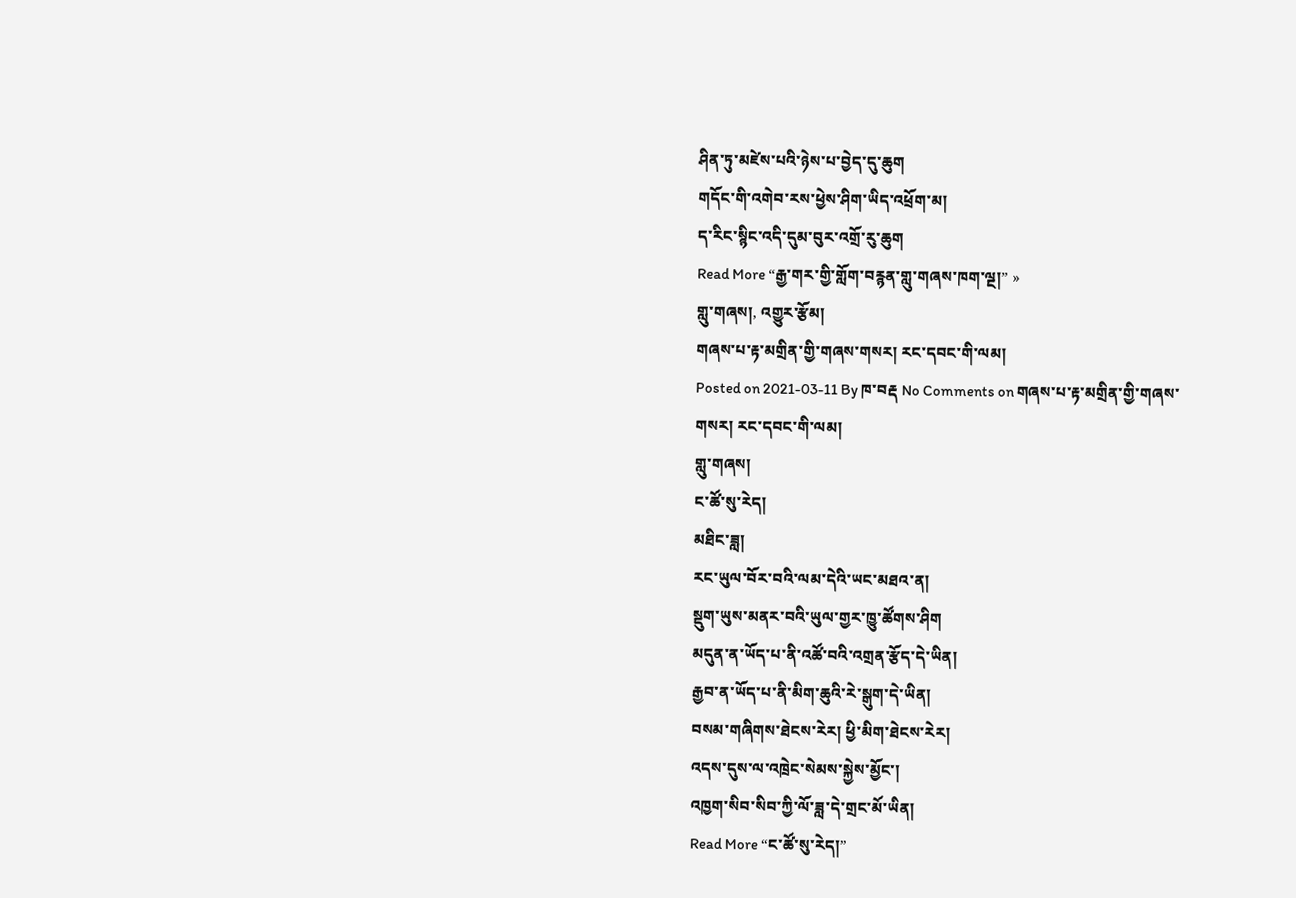ཤིན་ཏུ་མཛེས་པའི་ཉེས་པ་བྱེད་དུ་ཆུག
གདོང་གི་འགེབ་རས་ཕྱེས་ཤིག་ཡིད་འཕྲོག་མ།
ད་རིང་སྙིང་འདི་དུམ་བུར་འགྲོ་རུ་ཆུག
Read More “རྒྱ་གར་གྱི་གློག་བརྙན་གླུ་གཞས་ཁག་ལྔ།” »
གླུ་གཞས།, འགྱུར་རྩོམ།
གཞས་པ་རྟ་མགྲིན་གྱི་གཞས་གསར། རང་དབང་གི་ལམ།
Posted on 2021-03-11 By ཁ་བརྡ No Comments on གཞས་པ་རྟ་མགྲིན་གྱི་གཞས་གསར། རང་དབང་གི་ལམ།
གླུ་གཞས།
ང་ཚོ་སུ་རེད།
མཐིང་ཟླ།
རང་ཡུལ་བོར་བའི་ལམ་དེའི་ཡང་མཐའ་ན།
སྡུག་ཡུས་མནར་བའི་ཡུལ་གྱར་ཁྱུ་ཚོགས་ཤིག
མདུན་ན་ཡོད་པ་ནི་འཚོ་བའི་འགྲན་རྩོད་དེ་ཡིན།
རྒྱབ་ན་ཡོད་པ་ནི་མིག་ཆུའི་རེ་སྒུག་དེ་ཡིན།
བསམ་གཞིགས་ཐེངས་རེར། ཕྱི་མིག་ཐེངས་རེར།
འདས་དུས་ལ་འཁྲེང་སེམས་སྐྱེས་མྱོང་།
འཁྱག་སིབ་སིབ་ཀྱི་ལོ་ཟླ་དེ་གྲང་མོ་ཡིན།
Read More “ང་ཚོ་སུ་རེད།”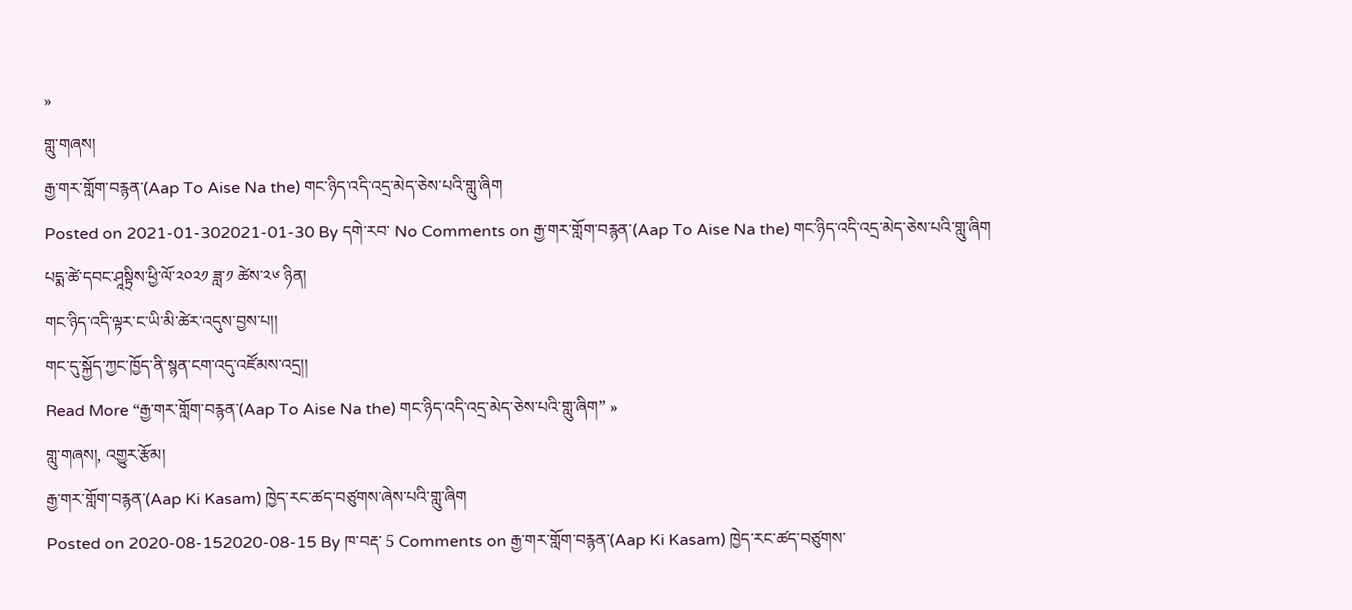»
གླུ་གཞས།
རྒྱ་གར་གློག་བརྙན་(Aap To Aise Na the) གང་ཉིད་འདི་འདྲ་མེད་ཅེས་པའི་གླུ་ཞིག
Posted on 2021-01-302021-01-30 By དགེ་རབ་ No Comments on རྒྱ་གར་གློག་བརྙན་(Aap To Aise Na the) གང་ཉིད་འདི་འདྲ་མེད་ཅེས་པའི་གླུ་ཞིག
པདྨ་ཚེ་དབང་ཤཱསྟྲིས་ཕྱི་ལོ་༢༠༢༡ ཟླ་༡ ཚེས་༢༦ ཉིན།
གང་ཉིད་འདི་ལྟར་ང་ཡི་མི་ཚེར་འདུས་བྱས་པ།།
གང་དུ་སྐྱོད་ཀྱང་ཁྱོད་ནི་སྙན་ངག་འདུ་འཛོམས་འདྲ།།
Read More “རྒྱ་གར་གློག་བརྙན་(Aap To Aise Na the) གང་ཉིད་འདི་འདྲ་མེད་ཅེས་པའི་གླུ་ཞིག” »
གླུ་གཞས།, འགྱུར་རྩོམ།
རྒྱ་གར་གློག་བརྙན་(Aap Ki Kasam) ཁྱེད་རང་ཚད་བཙུགས་ཞེས་པའི་གླུ་ཞིག
Posted on 2020-08-152020-08-15 By ཁ་བརྡ་ 5 Comments on རྒྱ་གར་གློག་བརྙན་(Aap Ki Kasam) ཁྱེད་རང་ཚད་བཙུགས་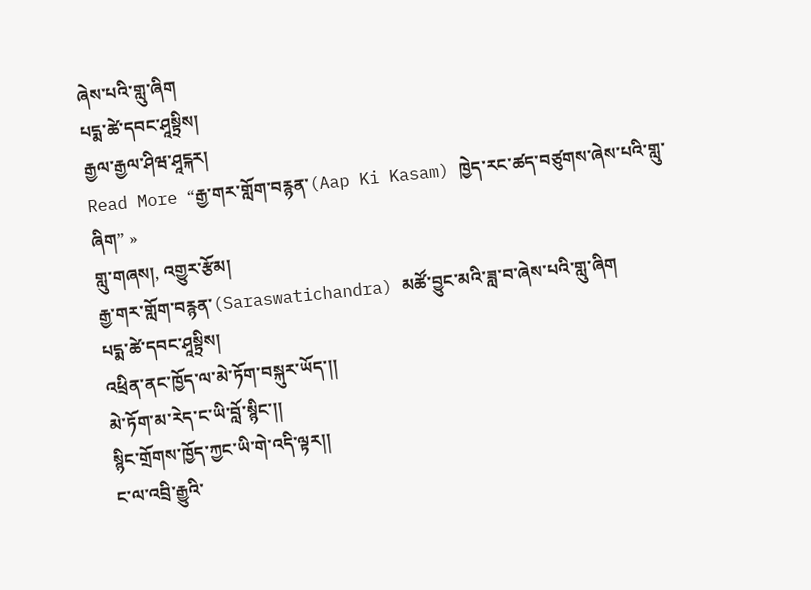ཞེས་པའི་གླུ་ཞིག
པདྨ་ཚེ་དབང་ཤཱསྟྲིས།
རྒྱལ་རྒྱལ་ཤིཝ་ཤཱངྐར།
Read More “རྒྱ་གར་གློག་བརྙན་(Aap Ki Kasam) ཁྱེད་རང་ཚད་བཙུགས་ཞེས་པའི་གླུ་ཞིག” »
གླུ་གཞས།, འགྱུར་རྩོམ།
རྒྱ་གར་གློག་བརྙན་(Saraswatichandra) མཚོ་བྱུང་མའི་ཟླ་བ་ཞེས་པའི་གླུ་ཞིག
པདྨ་ཚེ་དབང་ཤཱསྟྲིས།
འཕྲིན་ནང་ཁྱོད་ལ་མེ་ཏོག་བསྐུར་ཡོད་།།
མེ་ཏོག་མ་རེད་ང་ཡི་བློ་སྙིང་།།
སྙིང་གྲོགས་ཁྱོད་ཀྱང་ཡི་གེ་འདི་ལྟར།།
ང་ལ་འབྲི་རྒྱུའི་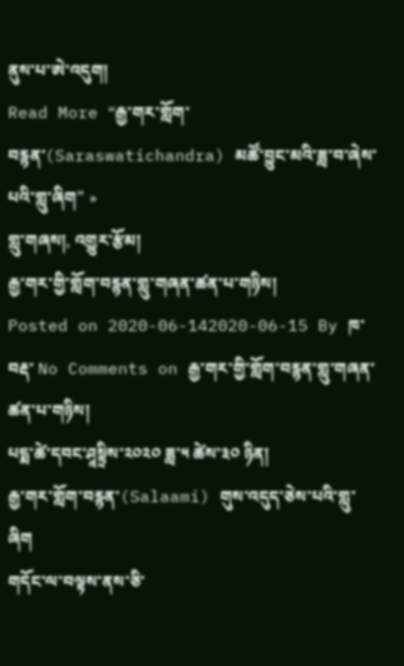ནུས་པ་ཨེ་འདུག།
Read More “རྒྱ་གར་གློག་བརྙན་(Saraswatichandra) མཚོ་བྱུང་མའི་ཟླ་བ་ཞེས་པའི་གླུ་ཞིག” »
གླུ་གཞས།, འགྱུར་རྩོམ།
རྒྱ་གར་གྱི་གློག་བརྙན་གླུ་གཞན་ཚན་པ་གཉིས།
Posted on 2020-06-142020-06-15 By ཁ་བརྡ་ No Comments on རྒྱ་གར་གྱི་གློག་བརྙན་གླུ་གཞན་ཚན་པ་གཉིས།
པདྨ་ཚེ་དབང་ཤཱསྟྲིས་༢༠༢༠ ཟླ་༥ ཚེས་༣༠ ཉིན།
རྒྱ་གར་གློག་བརྙན་(Salaami) གུས་འདུད་ཅེས་པའི་གླུ་ཞིག
གདོང་ལ་བལྟས་ནས་ཅི་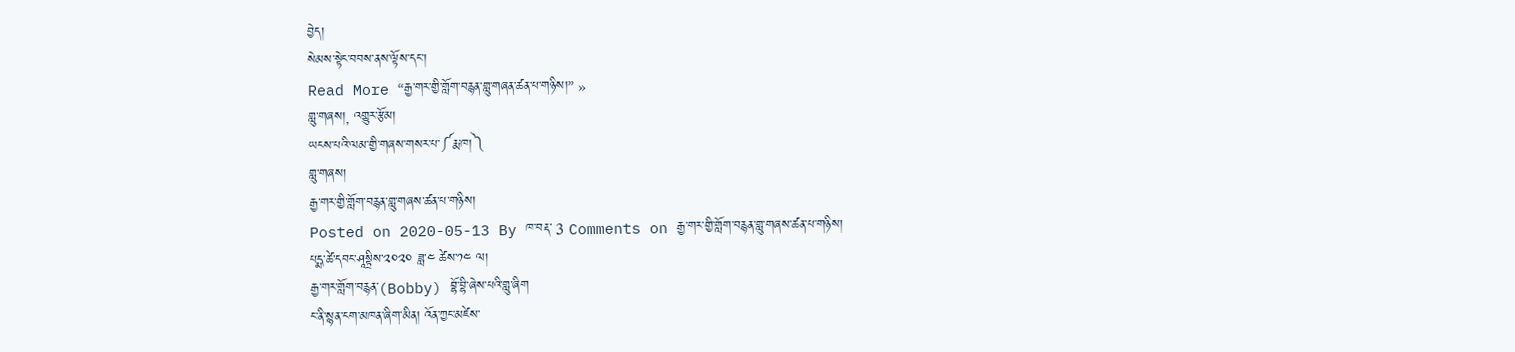བྱེད།
སེམས་སྟེང་བབས་ནས་ལྟོས་དང་།
Read More “རྒྱ་གར་གྱི་གློག་བརྙན་གླུ་གཞན་ཚན་པ་གཉིས།” »
གླུ་གཞས།, འགྱུར་རྩོམ།
ཡངས་པའི་ལམ་གྱི་གཞས་གསར་པ་༼རྨ་ཁ།༽
གླུ་གཞས།
རྒྱ་གར་གྱི་གློག་བརྙན་གླུ་གཞས་ཚན་པ་གཉིས།
Posted on 2020-05-13 By ཁ་བརྡ་ 3 Comments on རྒྱ་གར་གྱི་གློག་བརྙན་གླུ་གཞས་ཚན་པ་གཉིས།
པདྨ་ཚེ་དབང་ཤཱསྟྲིས་༢༠༢༠ ཟླ་༤ ཚེས་༡༤ ལ།
རྒྱ་གར་གློག་བརྙན་(Bobby) བྷོ་བྷི་ཞེས་པའི་གླུ་ཞིག
ང་ནི་སྙན་ངག་མཁན་ཞིག་མིན། འོན་ཀྱང་མཛེས་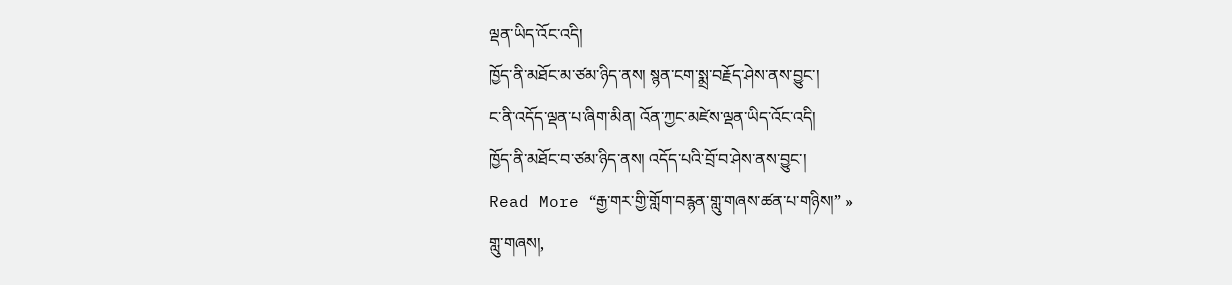ལྡན་ཡིད་འོང་འདི།
ཁྱོད་ནི་མཐོང་མ་ཙམ་ཉིད་ནས། སྙན་ངག་སྨྲ་བརྗོད་ཤེས་ནས་བྱུང་།
ང་ནི་འདོད་ལྡན་པ་ཞིག་མིན། འོན་ཀྱང་མཛེས་ལྡན་ཡིད་འོང་འདི།
ཁྱོད་ནི་མཐོང་བ་ཙམ་ཉིད་ནས། འདོད་པའི་བྲོ་བ་ཤེས་ནས་བྱུང་།
Read More “རྒྱ་གར་གྱི་གློག་བརྙན་གླུ་གཞས་ཚན་པ་གཉིས།” »
གླུ་གཞས།,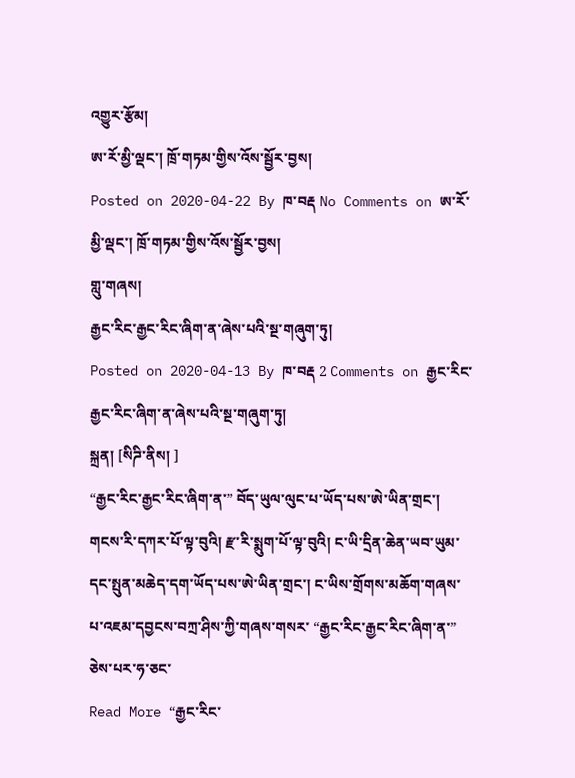འགྱུར་རྩོམ།
ཨ་རོ་མྱི་ལྡང་། ཁྲོ་གཏམ་གྱིས་འོས་སྦྱོར་བྱས།
Posted on 2020-04-22 By ཁ་བརྡ No Comments on ཨ་རོ་མྱི་ལྡང་། ཁྲོ་གཏམ་གྱིས་འོས་སྦྱོར་བྱས།
གླུ་གཞས།
རྒྱང་རིང་རྒྱང་རིང་ཞིག་ན་ཞེས་པའི་སྔ་གཞུག་ཏུ།
Posted on 2020-04-13 By ཁ་བརྡ 2 Comments on རྒྱང་རིང་རྒྱང་རིང་ཞིག་ན་ཞེས་པའི་སྔ་གཞུག་ཏུ།
སྐྲན། [སིཌི་ནིས། ]
“རྒྱང་རིང་རྒྱང་རིང་ཞིག་ན་” བོད་ཡུལ་ལུང་པ་ཡོད་པས་ཨེ་ཡིན་གྲང་། གངས་རི་དཀར་པོ་ལྟ་བུའི། རྫ་རི་སྨུག་པོ་ལྟ་བུའི། ང་ཡི་དྲིན་ཆེན་ཡབ་ཡུམ་དང་སྤུན་མཆེད་དག་ཡོད་པས་ཨེ་ཡིན་གྲང་། ང་ཡིས་གྲོགས་མཆོག་གཞས་པ་འཇམ་དབྱངས་བཀྲ་ཤིས་ཀྱི་གཞས་གསར་ “རྒྱང་རིང་རྒྱང་རིང་ཞིག་ན་” ཅེས་པར་ཧ་ཅང་
Read More “རྒྱང་རིང་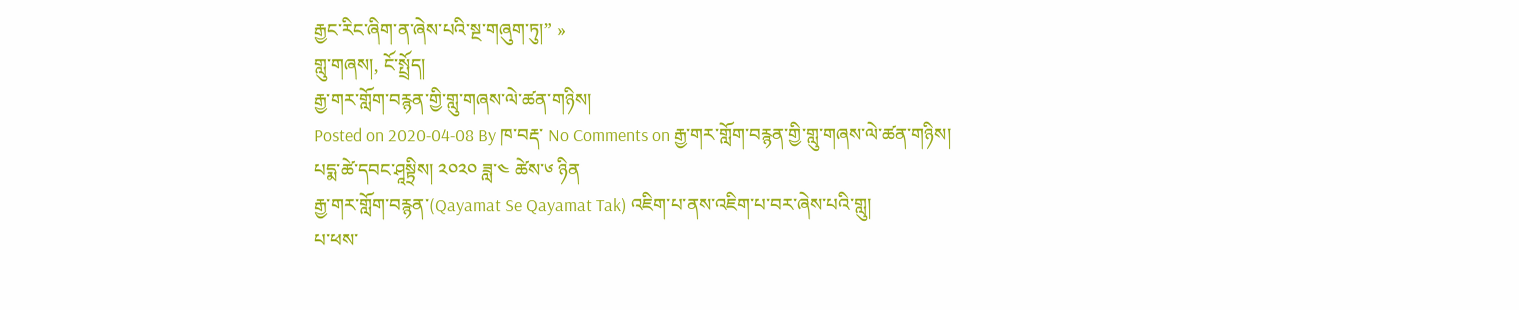རྒྱང་རིང་ཞིག་ན་ཞེས་པའི་སྔ་གཞུག་ཏུ།” »
གླུ་གཞས།, ངོ་སྤྲོད།
རྒྱ་གར་གློག་བརྙན་གྱི་གླུ་གཞས་ལེ་ཚན་གཉིས།
Posted on 2020-04-08 By ཁ་བརྡ་ No Comments on རྒྱ་གར་གློག་བརྙན་གྱི་གླུ་གཞས་ལེ་ཚན་གཉིས།
པདྨ་ཚེ་དབང་ཤཱསྟྲིས། ༢༠༢༠ ཟླ་༤ ཚེས་༦ ཉིན
རྒྱ་གར་གློག་བརྙན་(Qayamat Se Qayamat Tak) འཇིག་པ་ནས་འཇིག་པ་བར་ཞེས་པའི་གླུ།
པ་ཕས་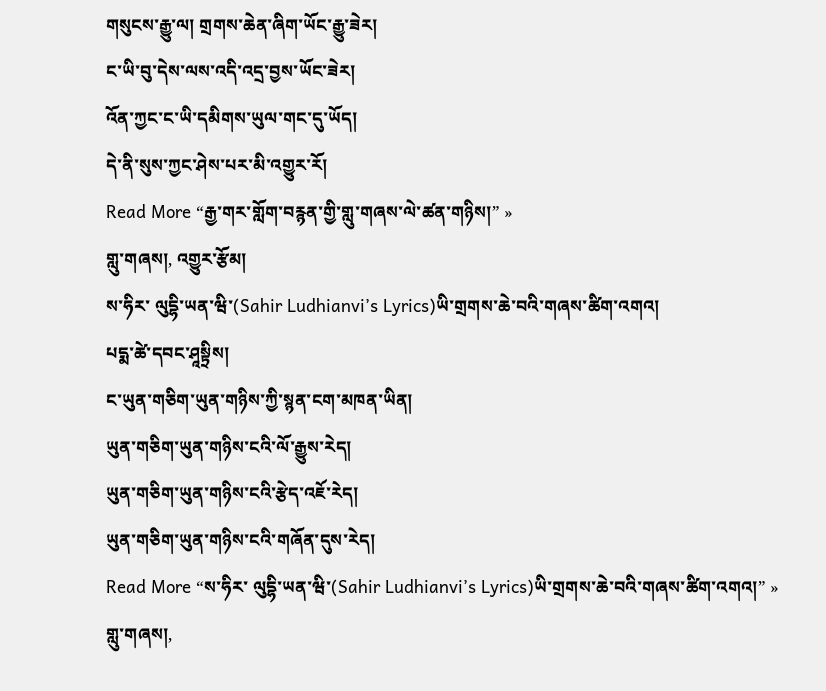གསུངས་རྒྱུ་ལ། གྲགས་ཆེན་ཞིག་ཡོང་རྒྱུ་ཟེར།
ང་ཡི་བུ་དེས་ལས་འདི་འདྲ་བྱས་ཡོང་ཟེར།
འོན་ཀྱང་ང་ཡི་དམིགས་ཡུལ་གང་དུ་ཡོད།
དེ་ནི་སུས་ཀྱང་ཤེས་པར་མི་འགྱུར་རོ།
Read More “རྒྱ་གར་གློག་བརྙན་གྱི་གླུ་གཞས་ལེ་ཚན་གཉིས།” »
གླུ་གཞས།, འགྱུར་རྩོམ།
ས་ཧིར་ ལུདྷི་ཡན་ཝི་(Sahir Ludhianvi’s Lyrics)ཡི་གྲགས་ཆེ་བའི་གཞས་ཚིག་འགའ།
པདྨ་ཚེ་དབང་ཤཱསྟྲིས།
ང་ཡུན་གཅིག་ཡུན་གཉིས་ཀྱི་སྙན་ངག་མཁན་ཡིན།
ཡུན་གཅིག་ཡུན་གཉིས་ངའི་ལོ་རྒྱུས་རེད།
ཡུན་གཅིག་ཡུན་གཉིས་ངའི་རྩེད་འཇོ་རེད།
ཡུན་གཅིག་ཡུན་གཉིས་ངའི་གཞོན་དུས་རེད།
Read More “ས་ཧིར་ ལུདྷི་ཡན་ཝི་(Sahir Ludhianvi’s Lyrics)ཡི་གྲགས་ཆེ་བའི་གཞས་ཚིག་འགའ།” »
གླུ་གཞས།,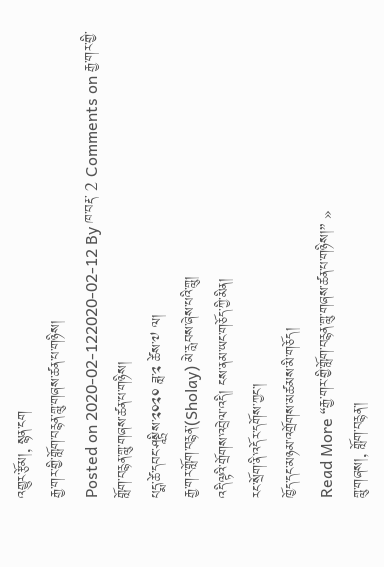འགྱུར་རྩོམ།, སྙན་ངག
རྒྱ་གར་གྱི་གློག་བརྙན་གླུ་གཞས་ཚན་པ་གཉིས།
Posted on 2020-02-122020-02-12 By ཁ་བརྡ་ 2 Comments on རྒྱ་གར་གྱི་གློག་བརྙན་གླུ་གཞས་ཚན་པ་གཉིས།
པདྨ་ཚེ་དབང་ཤཱསྟྲིས་༢༠༢༠ ཟླ་༢ ཚེས་༧ ལ།
རྒྱ་གར་གློག་བརྙན་(Sholay) མེ་རླབས་ཞེས་པའི་གླུ།
འདི་ལྟའི་གྲོགས་འབྲེལ་འདི། ངས་ནམ་ཡང་གཅོད་ཀྱི་མིན།
རང་སྲོག་ནི་འདོར་དགོས་ཀྱང་།
ཁྱོད་དང་མཉམ་འགྲོགས་མཚམས་མི་གཅོད།
Read More “རྒྱ་གར་གྱི་གློག་བརྙན་གླུ་གཞས་ཚན་པ་གཉིས།” »
གླུ་གཞས།, གློག་བརྙན་།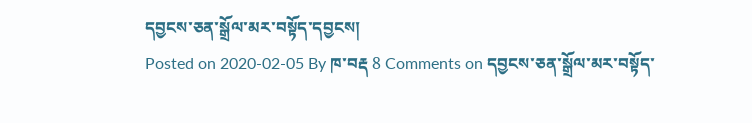དབྱངས་ཅན་སྒྲོལ་མར་བསྟོད་དབྱངས།
Posted on 2020-02-05 By ཁ་བརྡ 8 Comments on དབྱངས་ཅན་སྒྲོལ་མར་བསྟོད་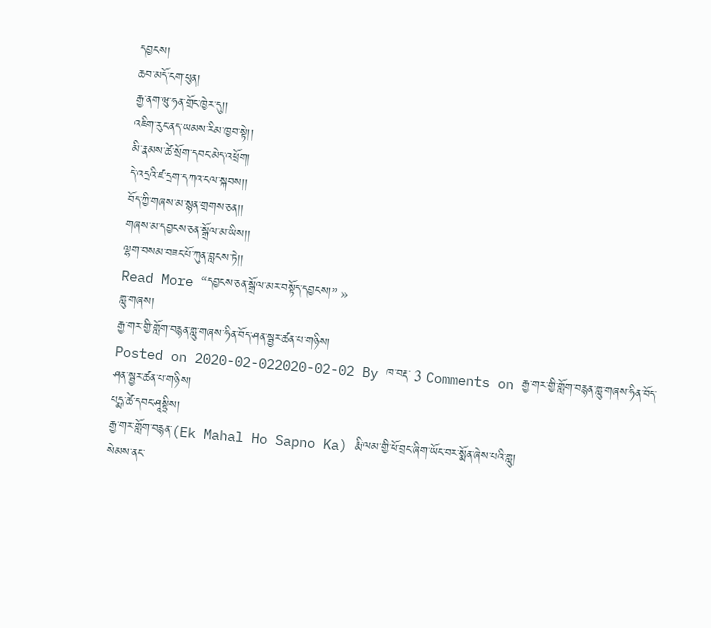དབྱངས།
ཆབ་མདོ་ངག་ཕུན།
རྒྱ་ནག་ཝུ་ཧན་གྲོང་ཁྱེར་དུ།།
འཇིག་རུང་ནད་ཡམས་རིམ་ཁྱབ་སྟེ།།
མི་རྣམས་ཚེ་སྲོག་དབང་མེད་འཕྲོག།
དེ་འདྲའི་ཛ་དྲག་དཀའ་ངལ་སྐབས།།
བོད་ཀྱི་གཞས་མ་སྙན་གྲགས་ཅན།།
གཞས་མ་དབྱངས་ཅན་སྒྲོལ་མ་ཡིས།།
ལྷག་བསམ་བཟང་པོ་ཀུན་བླངས་ཏེ།།
Read More “དབྱངས་ཅན་སྒྲོལ་མར་བསྟོད་དབྱངས།” »
གླུ་གཞས།
རྒྱ་གར་གྱི་གློག་བརྙན་གླུ་གཞས་ཧིན་བོད་ཤན་སྦྱར་ཚན་པ་གཉིས།
Posted on 2020-02-022020-02-02 By ཁ་བརྡ་ 3 Comments on རྒྱ་གར་གྱི་གློག་བརྙན་གླུ་གཞས་ཧིན་བོད་ཤན་སྦྱར་ཚན་པ་གཉིས།
པདྨ་ཚེ་དབང་ཤཱསྟྲིས།
རྒྱ་གར་གློག་བརྙན་(Ek Mahal Ho Sapno Ka) རྨི་ལམ་གྱི་ཕོ་བྲང་ཞིག་ཡོང་བར་སྨོན་ཞེས་པའི་གླུ།
སེམས་ནང་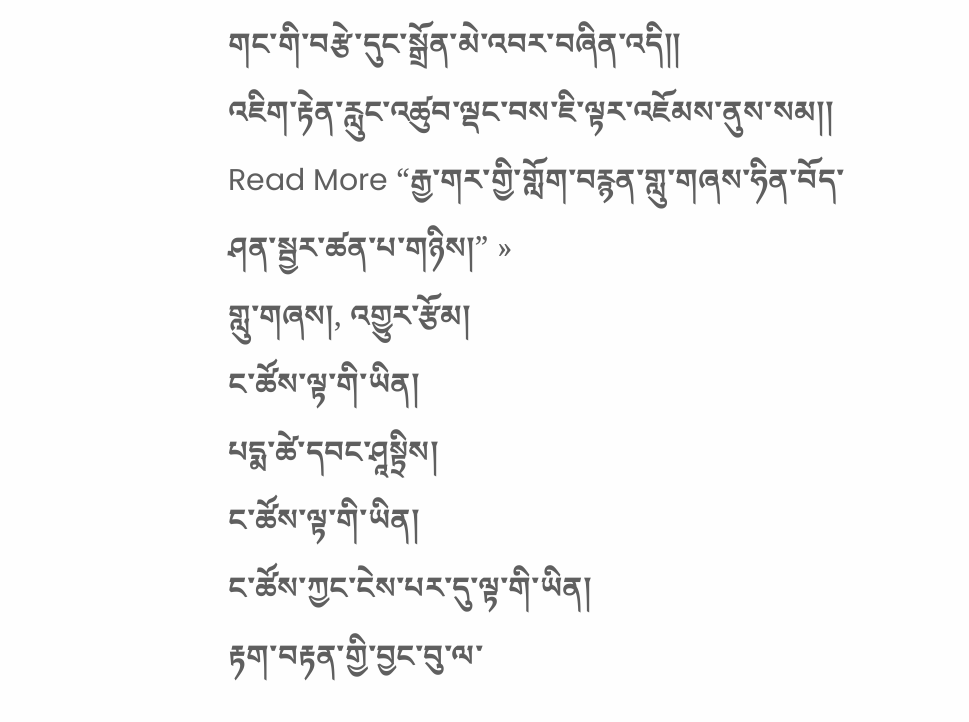གང་གི་བརྩེ་དུང་སྒྲོན་མེ་འབར་བཞིན་འདི།།
འཇིག་རྟེན་རླུང་འཚུབ་ལྡང་བས་ཇི་ལྟར་འཇོམས་ནུས་སམ།།
Read More “རྒྱ་གར་གྱི་གློག་བརྙན་གླུ་གཞས་ཧིན་བོད་ཤན་སྦྱར་ཚན་པ་གཉིས།” »
གླུ་གཞས།, འགྱུར་རྩོམ།
ང་ཚོས་ལྟ་གི་ཡིན།
པདྨ་ཚེ་དབང་ཤཱསྟྲིས།
ང་ཚོས་ལྟ་གི་ཡིན།
ང་ཚོས་ཀྱང་ངེས་པར་དུ་ལྟ་གི་ཡིན།
རྟག་བརྟན་གྱི་བྱང་བུ་ལ་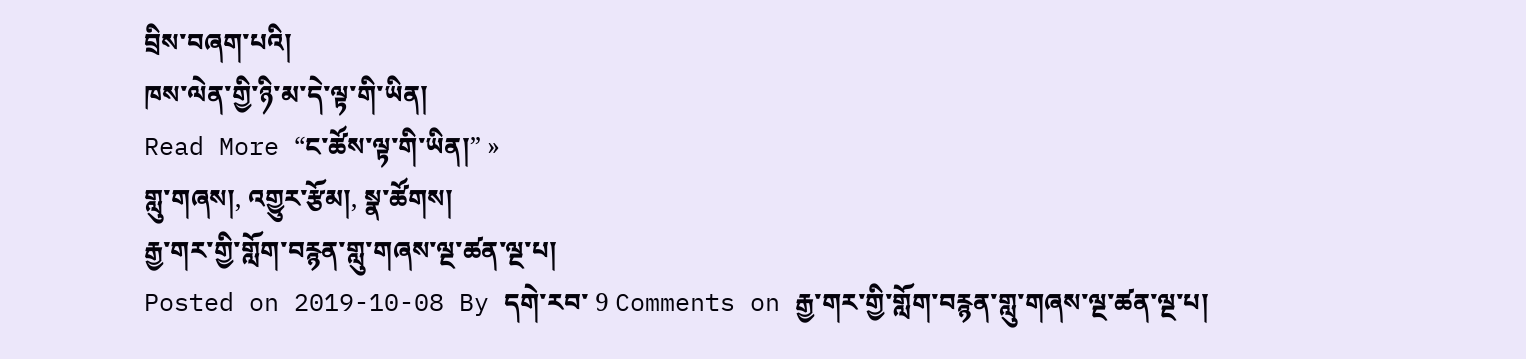བྲིས་བཞག་པའི།
ཁས་ལེན་གྱི་ཉི་མ་དེ་ལྟ་གི་ཡིན།
Read More “ང་ཚོས་ལྟ་གི་ཡིན།” »
གླུ་གཞས།, འགྱུར་རྩོམ།, སྣ་ཚོགས།
རྒྱ་གར་གྱི་གློག་བརྙན་གླུ་གཞས་ལྔ་ཚན་ལྔ་པ།
Posted on 2019-10-08 By དགེ་རབ་ 9 Comments on རྒྱ་གར་གྱི་གློག་བརྙན་གླུ་གཞས་ལྔ་ཚན་ལྔ་པ།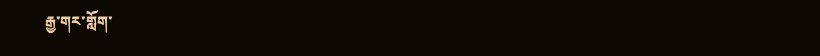རྒྱ་གར་གློག་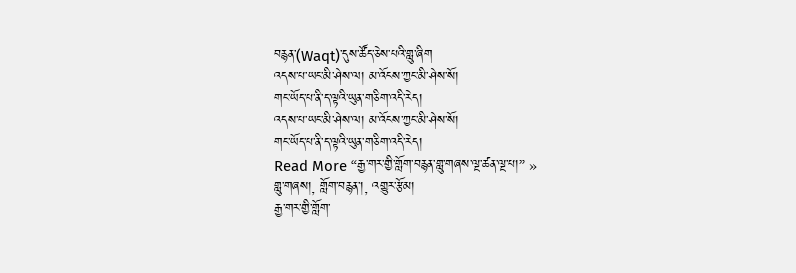བརྙན་(Waqt)་དུས་ཚོད་ཅེས་པའི་གླུ་ཞིག
འདས་པ་ཡང་མི་ཤེས་ལ། མ་འོངས་ཀྱང་མི་ཤེས་སོ།
གང་ཡོད་པ་ནི་ད་ལྟའི་ཡུན་གཅིག་འདི་རེད།
འདས་པ་ཡང་མི་ཤེས་ལ། མ་འོངས་ཀྱང་མི་ཤེས་སོ།
གང་ཡོད་པ་ནི་ད་ལྟའི་ཡུན་གཅིག་འདི་རེད།
Read More “རྒྱ་གར་གྱི་གློག་བརྙན་གླུ་གཞས་ལྔ་ཚན་ལྔ་པ།” »
གླུ་གཞས།, གློག་བརྙན་།, འགྱུར་རྩོམ།
རྒྱ་གར་གྱི་གློག་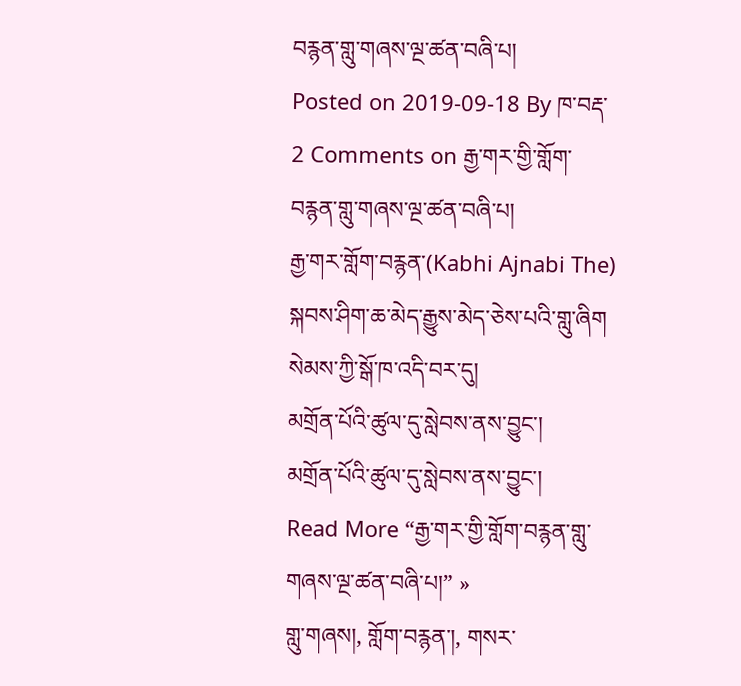བརྙན་གླུ་གཞས་ལྔ་ཚན་བཞི་པ།
Posted on 2019-09-18 By ཁ་བརྡ་ 2 Comments on རྒྱ་གར་གྱི་གློག་བརྙན་གླུ་གཞས་ལྔ་ཚན་བཞི་པ།
རྒྱ་གར་གློག་བརྙན་(Kabhi Ajnabi The) སྐབས་ཤིག་ཆ་མེད་རྒྱུས་མེད་ཅེས་པའི་གླུ་ཞིག
སེམས་ཀྱི་སྒོ་ཁ་འདི་བར་དུ།
མགྲོན་པོའི་ཚུལ་དུ་སླེབས་ནས་བྱུང་།
མགྲོན་པོའི་ཚུལ་དུ་སླེབས་ནས་བྱུང་།
Read More “རྒྱ་གར་གྱི་གློག་བརྙན་གླུ་གཞས་ལྔ་ཚན་བཞི་པ།” »
གླུ་གཞས།, གློག་བརྙན་།, གསར་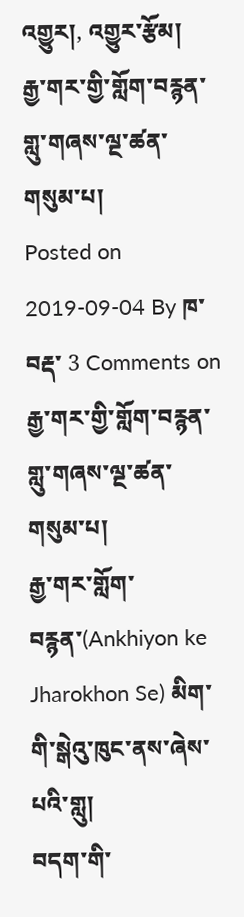འགྱུར།, འགྱུར་རྩོམ།
རྒྱ་གར་གྱི་གློག་བརྙན་གླུ་གཞས་ལྔ་ཚན་གསུམ་པ།
Posted on 2019-09-04 By ཁ་བརྡ་ 3 Comments on རྒྱ་གར་གྱི་གློག་བརྙན་གླུ་གཞས་ལྔ་ཚན་གསུམ་པ།
རྒྱ་གར་གློག་བརྙན་(Ankhiyon ke Jharokhon Se) མིག་གི་སྒེའུ་ཁུང་ནས་ཞེས་པའི་གླུ།
བདག་གི་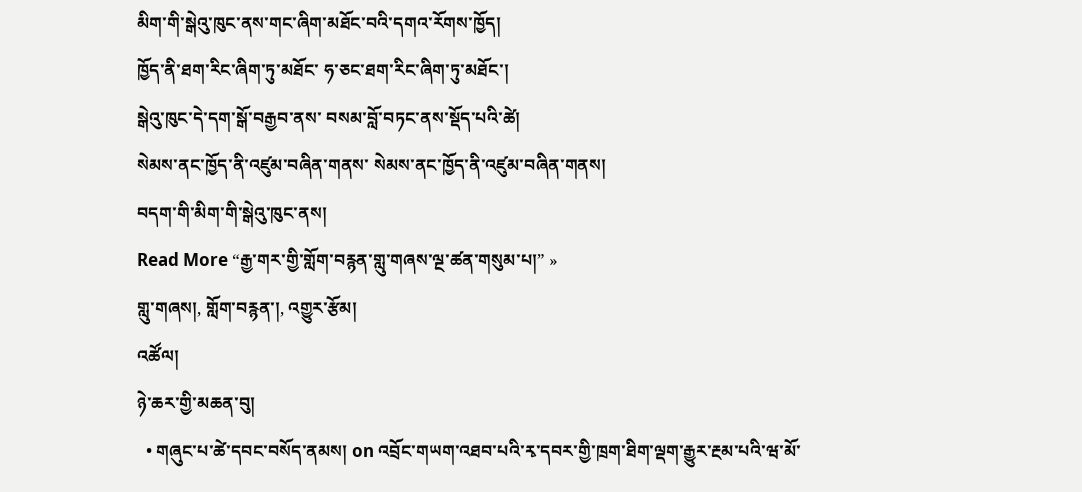མིག་གི་སྒེའུ་ཁུང་ནས་གང་ཞིག་མཐོང་བའི་དགའ་རོགས་ཁྱོད།
ཁྱོད་ནི་ཐག་རིང་ཞིག་ཏུ་མཐོང་ ཧ་ཅང་ཐག་རིང་ཞིག་ཏུ་མཐོང་།
སྒེའུ་ཁུང་དེ་དག་སྒོ་བརྒྱབ་ནས་ བསམ་བློ་བཏང་ནས་སྡོད་པའི་ཚེ།
སེམས་ནང་ཁྱོད་ནི་འཛུམ་བཞིན་གནས་ སེམས་ནང་ཁྱོད་ནི་འཛུམ་བཞིན་གནས།
བདག་གི་མིག་གི་སྒེའུ་ཁུང་ནས།
Read More “རྒྱ་གར་གྱི་གློག་བརྙན་གླུ་གཞས་ལྔ་ཚན་གསུམ་པ།” »
གླུ་གཞས།, གློག་བརྙན་།, འགྱུར་རྩོམ།
འཚོལ།
ཉེ་ཆར་གྱི་མཆན་བུ།
  • གཞུང་པ་ཚེ་དབང་བསོད་ནམས། on འབྲོང་གཡག་འཐབ་པའི་རྭ་དབར་གྱི་ཁྲག་ཐིག་ལྡག་རྒྱུར་རྔམ་པའི་ཝ་མོ་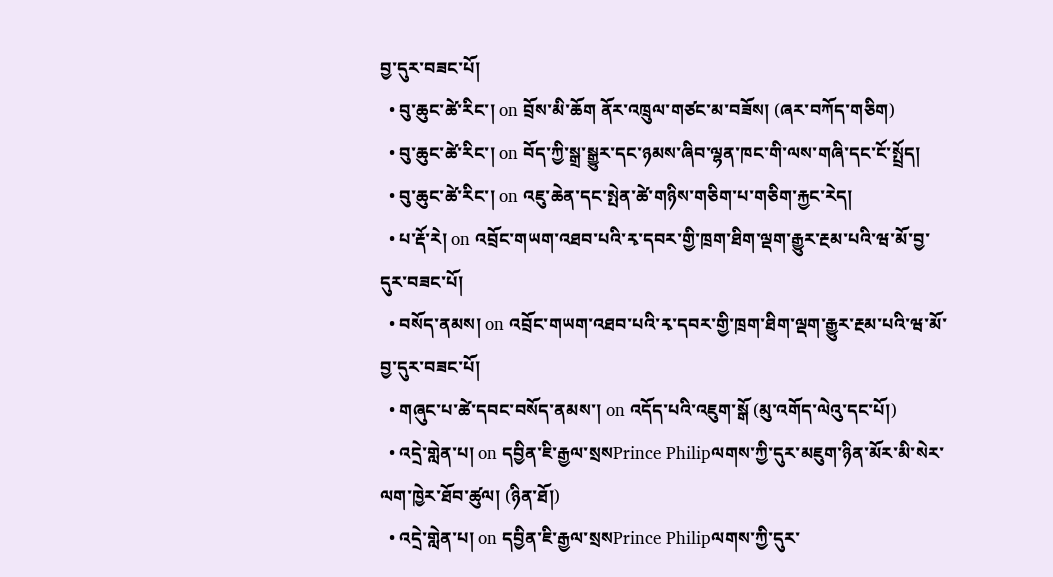བྱ་དུར་བཟང་པོ།
  • བུ་ཆུང་ཚེ་རིང་། on བྲོས་མི་ཆོག ནོར་འཁྲུལ་གཙང་མ་བཟོས། (ཞར་བཀོད་གཅིག)
  • བུ་ཆུང་ཚེ་རིང་། on བོད་ཀྱི་སྒྲ་སྒྱུར་དང་ཉམས་ཞིབ་ལྷན་ཁང་གི་ལས་གཞི་དང་ངོ་སྤྲོད།
  • བུ་ཆུང་ཚེ་རིང་། on འཇུ་ཆེན་དང་སྤེན་ཚེ་གཉིས་གཅིག་པ་གཅིག་རྐྱང་རེད།
  • པ་རྡོ་རེ། on འབྲོང་གཡག་འཐབ་པའི་རྭ་དབར་གྱི་ཁྲག་ཐིག་ལྡག་རྒྱུར་རྔམ་པའི་ཝ་མོ་བྱ་དུར་བཟང་པོ།
  • བསོད་ནམས། on འབྲོང་གཡག་འཐབ་པའི་རྭ་དབར་གྱི་ཁྲག་ཐིག་ལྡག་རྒྱུར་རྔམ་པའི་ཝ་མོ་བྱ་དུར་བཟང་པོ།
  • གཞུང་པ་ཚེ་དབང་བསོད་ནམས་། on འདོད་པའི་འཇུག་སྒོ (མུ་འགོད་ལེའུ་དང་པོ།)
  • འདྲེ་གླེན་པ། on དབྱིན་ཇི་རྒྱལ་སྲསPrince Philipལགས་ཀྱི་དུར་མཇུག་ཉིན་མོར་མི་སེར་ལག་ཁྱེར་ཐོབ་ཚུལ། (ཉིན་ཐོ།)
  • འདྲེ་གླེན་པ། on དབྱིན་ཇི་རྒྱལ་སྲསPrince Philipལགས་ཀྱི་དུར་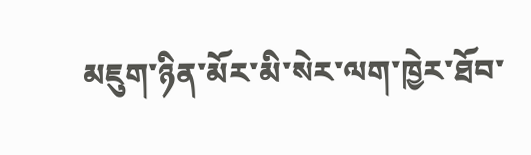མཇུག་ཉིན་མོར་མི་སེར་ལག་ཁྱེར་ཐོབ་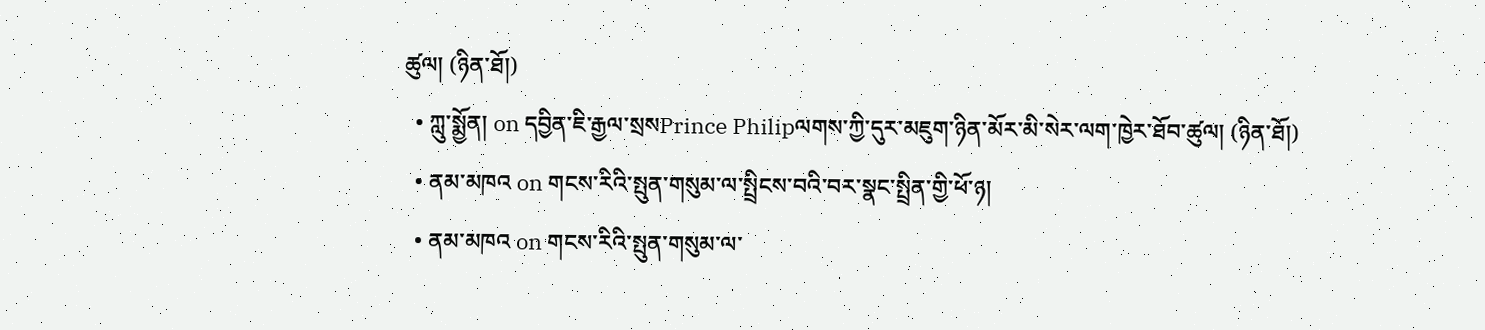ཚུལ། (ཉིན་ཐོ།)
  • ཀླུ་སྨྱོན། on དབྱིན་ཇི་རྒྱལ་སྲསPrince Philipལགས་ཀྱི་དུར་མཇུག་ཉིན་མོར་མི་སེར་ལག་ཁྱེར་ཐོབ་ཚུལ། (ཉིན་ཐོ།)
  • ནམ་མཁའ on གངས་རིའི་སྤུན་གསུམ་ལ་སྤྲིངས་བའི་བར་སྣང་སྤྲིན་གྱི་ཕོ་ཉ།
  • ནམ་མཁའ on གངས་རིའི་སྤུན་གསུམ་ལ་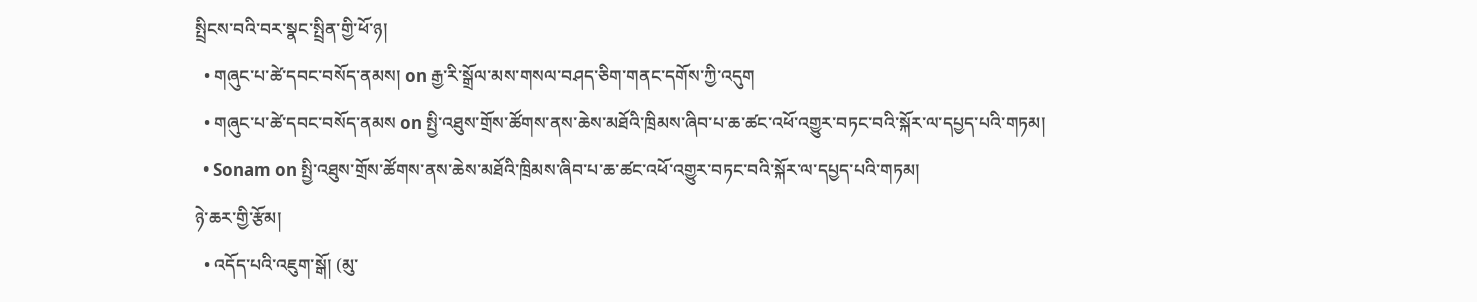སྤྲིངས་བའི་བར་སྣང་སྤྲིན་གྱི་ཕོ་ཉ།
  • གཞུང་པ་ཚེ་དབང་བསོད་ནམས། on རྒྱ་རི་སྒྲོལ་མས་གསལ་བཤད་ཅིག་གནང་དགོས་ཀྱི་འདུག
  • གཞུང་པ་ཚེ་དབང་བསོད་ནམས on སྤྱི་འཐུས་གྲོས་ཚོགས་ནས་ཆེས་མཐོའི་ཁྲིམས་ཞིབ་པ་ཆ་ཚང་འཕོ་འགྱུར་བཏང་བའི་སྐོར་ལ་དཔྱད་པའི་གཏམ།
  • Sonam on སྤྱི་འཐུས་གྲོས་ཚོགས་ནས་ཆེས་མཐོའི་ཁྲིམས་ཞིབ་པ་ཆ་ཚང་འཕོ་འགྱུར་བཏང་བའི་སྐོར་ལ་དཔྱད་པའི་གཏམ།
ཉེ་ཆར་གྱི་རྩོམ།
  • འདོད་པའི་འཇུག་སྒོ། (མུ་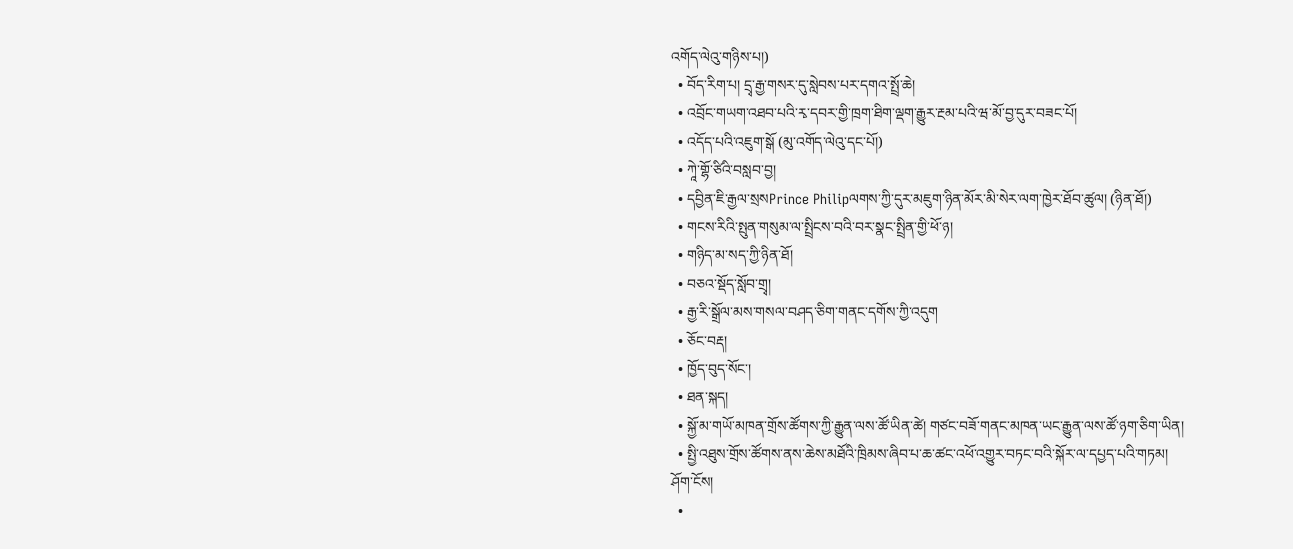འགོད་ལེའུ་གཉིས་པ།)
  • བོད་རིག་པ། དྲྭ་རྒྱ་གསར་དུ་སླེབས་པར་དགའ་སྤྲོ་ཆེ།
  • འབྲོང་གཡག་འཐབ་པའི་རྭ་དབར་གྱི་ཁྲག་ཐིག་ལྡག་རྒྱུར་རྔམ་པའི་ཝ་མོ་བྱ་དུར་བཟང་པོ།
  • འདོད་པའི་འཇུག་སྒོ (མུ་འགོད་ལེའུ་དང་པོ།)
  • ཀཱེ་གྷོ་ཙིའི་བསླབ་བྱ།
  • དབྱིན་ཇི་རྒྱལ་སྲསPrince Philipལགས་ཀྱི་དུར་མཇུག་ཉིན་མོར་མི་སེར་ལག་ཁྱེར་ཐོབ་ཚུལ། (ཉིན་ཐོ།)
  • གངས་རིའི་སྤུན་གསུམ་ལ་སྤྲིངས་བའི་བར་སྣང་སྤྲིན་གྱི་ཕོ་ཉ།
  • གཉིད་མ་སད་ཀྱི་ཉིན་ཐོ།
  • བཅའ་སྡོད་སློབ་གྲྭ།
  • རྒྱ་རི་སྒྲོལ་མས་གསལ་བཤད་ཅིག་གནང་དགོས་ཀྱི་འདུག
  • ཅོང་བརྡ།
  • ཁྱོད་བུད་སོང་།
  • ཐན་སྐད།
  • སྐྱོ་མ་གཡོ་མཁན་གྲོས་ཚོགས་ཀྱི་རྒྱུན་ལས་ཚོ་ཡིན་ཚེ། གཙང་བཟོ་གནང་མཁན་ཡང་རྒྱུན་ལས་ཚོ་ཉག་ཅིག་ཡིན།
  • སྤྱི་འཐུས་གྲོས་ཚོགས་ནས་ཆེས་མཐོའི་ཁྲིམས་ཞིབ་པ་ཆ་ཚང་འཕོ་འགྱུར་བཏང་བའི་སྐོར་ལ་དཔྱད་པའི་གཏམ།
ཤོག་ངོས།
  •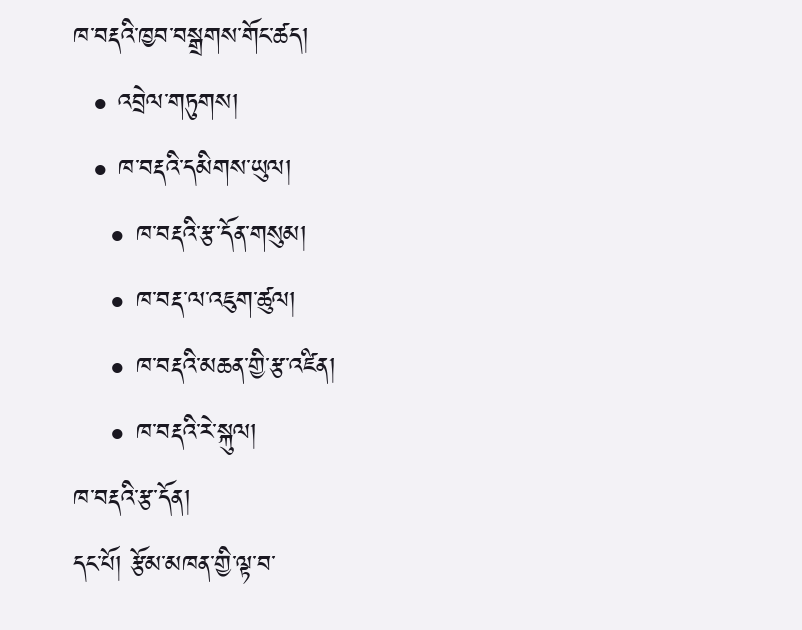ཁ་བརྡའི་ཁྱབ་བསྒྲགས་གོང་ཚད།
  • འབྲེལ་གཏུགས།
  • ཁ་བརྡའི་དམིགས་ཡུལ།
    • ཁ་བརྡའི་རྩ་དོན་གསུམ།
    • ཁ་བརྡ་ལ་འཇུག་ཚུལ།
    • ཁ་བརྡའི་མཆན་གྱི་རྩ་འཛིན།
    • ཁ་བརྡའི་རེ་སྐུལ།
ཁ་བརྡའི་རྩ་དོན།
དང་པོ། རྩོམ་མཁན་གྱི་ལྟ་བ་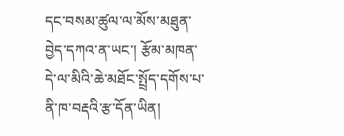དང་བསམ་ཚུལ་ལ་མོས་མཐུན་བྱེད་དཀའ་ན་ཡང་། རྩོམ་མཁན་དེ་ལ་མིའི་ཆེ་མཐོང་སྤྲོད་དགོས་པ་ནི་ཁ་བརྡའི་རྩ་དོན་ཡིན།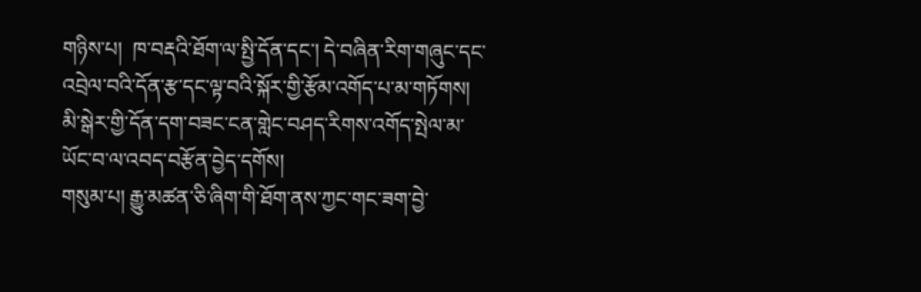གཉིས་པ།  ཁ་བརྡའི་ཐོག་ལ་སྤྱི་དོན་དང་། དེ་བཞིན་རིག་གཞུང་དང་འབྲེལ་བའི་དོན་རྩ་དང་ལྟ་བའི་སྐོར་གྱི་རྩོམ་འགོད་པ་མ་གཏོགས།  མི་སྒེར་གྱི་དོན་དག་བཟང་ངན་གླེང་བཤད་རིགས་འགོད་སྤེལ་མ་ཡོང་བ་ལ་འབད་བརྩོན་བྱེད་དགོས།
གསུམ་པ། རྒྱུ་མཚན་ཅི་ཞིག་གི་ཐོག་ནས་ཀྱང་གང་ཟག་བྱེ་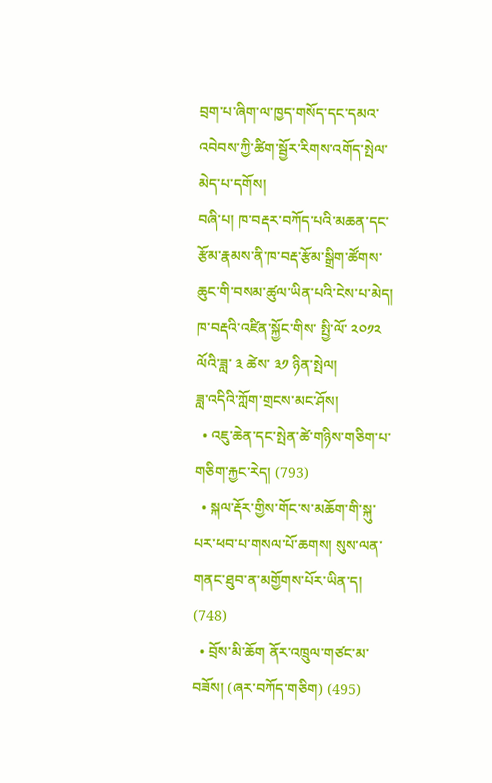བྲག་པ་ཞིག་ལ་ཁྱད་གསོད་དང་དམའ་འབེབས་ཀྱི་ཚིག་སྦྱོར་རིགས་འགོད་སྤེལ་མེད་པ་དགོས།
བཞི་པ། ཁ་བརྡར་བཀོད་པའི་མཆན་དང་རྩོམ་རྣམས་ནི་ཁ་བརྡ་རྩོམ་སྒྲིག་ཚོགས་ཆུང་གི་བསམ་ཚུལ་ཡིན་པའི་ངེས་པ་མེད།
ཁ་བརྡའི་འཛིན་སྐྱོང་གིས་ སྤྱི་ལོ་ ༢༠༡༢ ལོའི་ཟླ་ ༣ ཚེས་ ༣༡ ཉིན་སྤེལ།
ཟླ་འདིའི་ཀློག་གྲངས་མང་ཤོས།
  • འཇུ་ཆེན་དང་སྤེན་ཚེ་གཉིས་གཅིག་པ་གཅིག་རྐྱང་རེད། (793)
  • སྐལ་རྡོར་གྱིས་གོང་ས་མཆོག་གི་སྐུ་པར་ཕབ་པ་གསལ་པོ་ཆགས། སུས་ལན་གནང་ཐུབ་ན་མགྱོགས་པོར་ཡིན་ད། (748)
  • བྲོས་མི་ཆོག ནོར་འཁྲུལ་གཙང་མ་བཟོས། (ཞར་བཀོད་གཅིག) (495)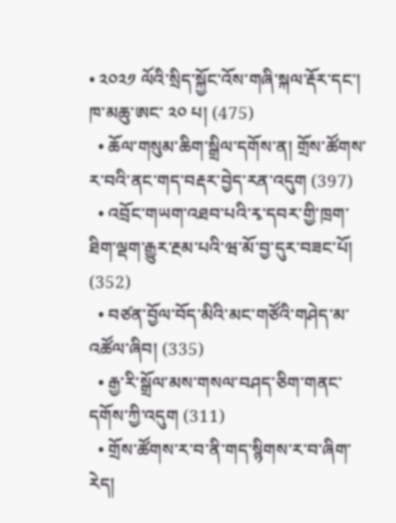• ༢༠༢༡ ལོའི་སྲིད་སྐྱོང་འོས་གཞི་སྐལ་རྡོར་དང་། ཁ་མཆུ་ཨང་ ༢༠ པ། (475)
  • ཆོལ་གསུམ་ཆིག་སྒྲིལ་དགོས་ན། གྲོས་ཚོགས་ར་བའི་ནང་གད་བརྡར་བྱེད་རན་འདུག (397)
  • འབྲོང་གཡག་འཐབ་པའི་རྭ་དབར་གྱི་ཁྲག་ཐིག་ལྡག་རྒྱུར་རྔམ་པའི་ཝ་མོ་བྱ་དུར་བཟང་པོ། (352)
  • བཙན་བྱོལ་བོད་མིའི་མང་གཙོའི་གཤེད་མ་འཚོལ་ཞིབ། (335)
  • རྒྱ་རི་སྒྲོལ་མས་གསལ་བཤད་ཅིག་གནང་དགོས་ཀྱི་འདུག (311)
  • གྲོས་ཚོགས་ར་བ་ནི་གད་སྙིགས་ར་བ་ཞིག་རེད།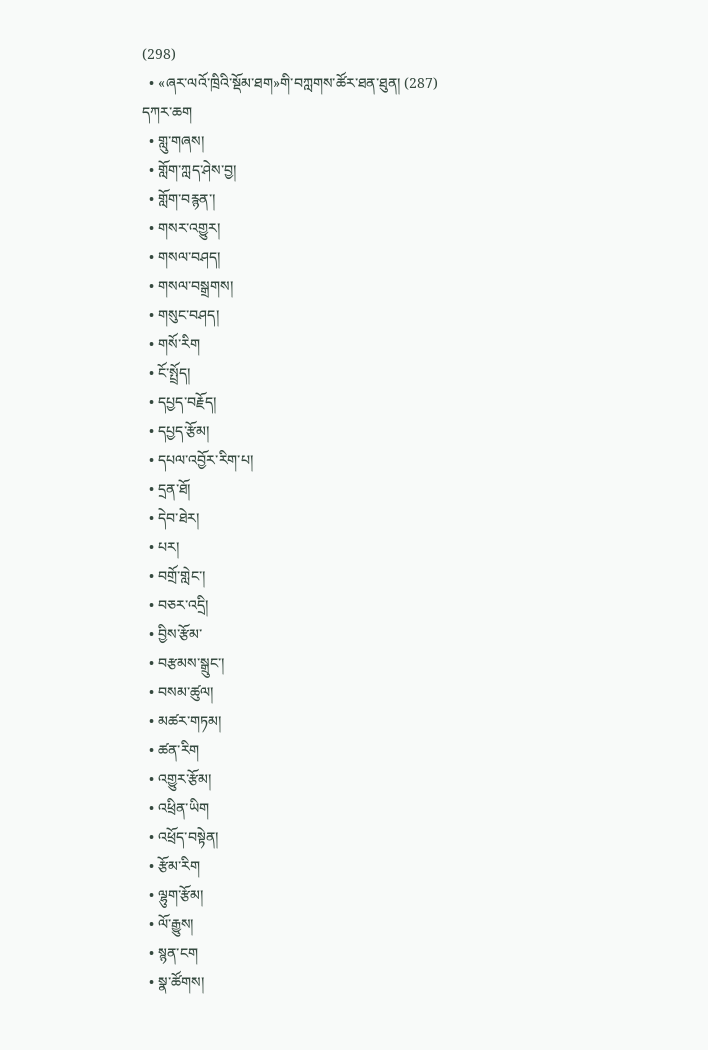(298)
  • «ཞར་ལའོ་ཁྲིའི་སྡོམ་ཐག»གི་བཀླགས་ཚོར་ཐན་ཐུན། (287)
དཀར་ཆག
  • གླུ་གཞས།
  • གློག་ཀླད་ཤེས་བྱ།
  • གློག་བརྙན་།
  • གསར་འགྱུར།
  • གསལ་བཤད།
  • གསལ་བསྒྲགས།
  • གསུང་བཤད།
  • གསོ་རིག
  • ངོ་སྤྲོད།
  • དཔྱད་བརྗོད།
  • དཔྱད་རྩོམ།
  • དཔལ་འབྱོར་རིག་པ།
  • དྲན་ཐོ།
  • དེབ་ཐེར།
  • པར།
  • བགྲོ་གླེང་།
  • བཅར་འདྲི།
  • བྱིས་རྩོམ་
  • བརྩམས་སྒྲུང་།
  • བསམ་ཚུལ།
  • མཚར་གཏམ།
  • ཚན་རིག
  • འགྱུར་རྩོམ།
  • འཕྲིན་ཡིག
  • འཕྲོད་བསྟེན།
  • རྩོམ་རིག
  • ལྷུག་རྩོམ།
  • ལོ་རྒྱུས།
  • སྙན་ངག
  • སྣ་ཚོགས།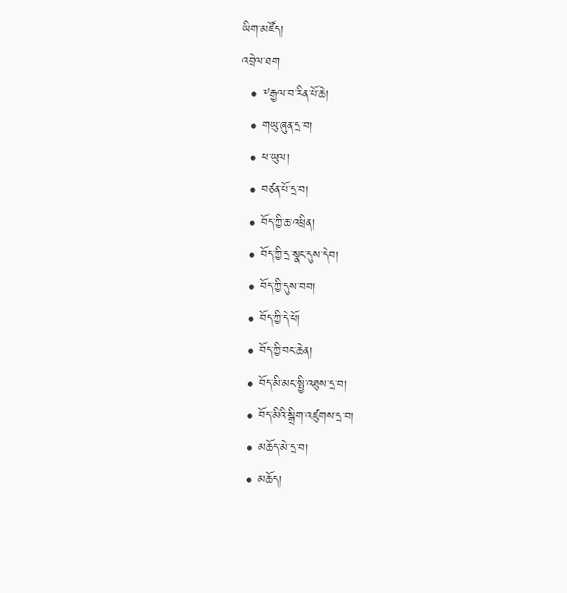ཡིག་མཛོད།
འབྲེལ་ཐག
  • ༸རྒྱལ་བ་རིན་པོ་ཆེ།
  • གཡུ་ཞུན་དྲ་བ།
  • ཕ་ཡུལ།
  • བཙན་པོ་དྲ་བ།
  • བོད་ཀྱི་ཆ་འཕྲིན།
  • བོད་ཀྱི་དྲ་སྣང་དུས་དེབ།
  • བོད་ཀྱི་དུས་བབ།
  • བོད་ཀྱི་དེ་ཕོ།
  • བོད་ཀྱི་བང་ཆེན།
  • བོད་མི་མང་སྤྱི་འཐུས་དྲ་བ།
  • བོད་མིའི་སྒྲིག་འཛུགས་དྲ་བ།
  • མཆོད་མེ་དྲ་བ།
  • མཆོད།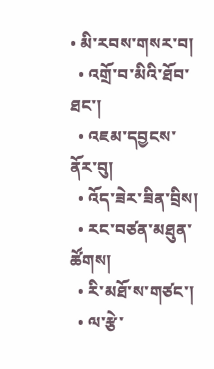• མི་རབས་གསར་བ།
  • འགྲོ་བ་མིའི་ཐོབ་ཐང་།
  • འཇམ་དབྱངས་ནོར་བུ།
  • འོད་ཟེར་ཟིན་བྲིས།
  • རང་བཙན་མཐུན་ཚོགས།
  • རི་མཐོ་ས་གཙང་།
  • ལ་རྩེ་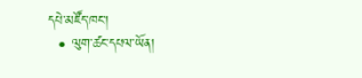དཔེ་མཛོད་ཁང་།
  • ལུག་ཚང་དཔལ་ཡོན།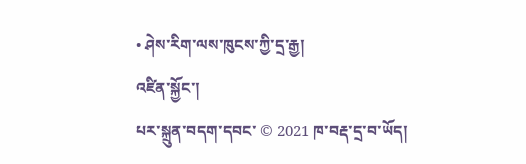• ཤེས་རིག་ལས་ཁུངས་ཀྱི་དྲ་རྒྱ།
འཛིན་སྐྱོང་།
པར་སྐྲུན་བདག་དབང་ © 2021 ཁ་བརྡ་དྲ་བ་ཡོད།